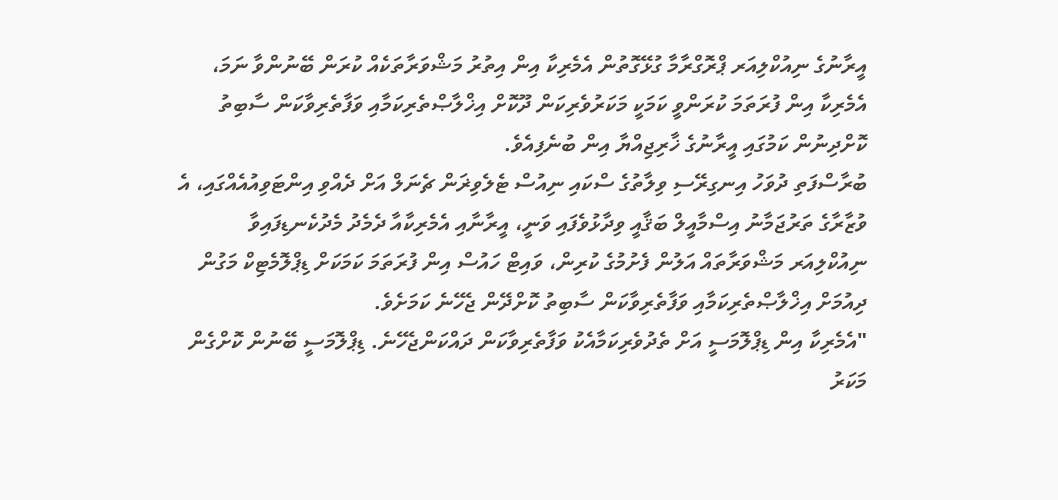އީރާނުގެ ނިއުކްލިއަރ ޕްރޮގްރާމާ ގުޅޭގޮތުން އެމެރިކާ އިން އިތުރު މަޝްވަރާތަކެއް ކުރަން ބޭނުންވާ ނަމަ، އެމެރިކާ އިން ފުރަތަމަ ކުރަންވީ ކަމަކީ މަކަރުވެރިކަން ދޫކޮށް އިޚްލާޞްތެރިކަމާއި ވަފާތެރިވާކަން ސާބިތު ކޮށްދިނުން ކަމުގައި އީރާނުގެ ޚާރިޖިއްޔާ އިން ބުނެފިއެވެ.
ބުރާސްފަތި ދުވަހު އިނގިރޭސި ވިލާތުގެ ސްކައި ނިއުސް ޓެލެވިޜަން ޗެނަލް އަށް ދެއްވި އިންޓަވިއުއެއްގައި، އެ ވުޒާރާގެ ތަރުޖަމާނު އިސްމާއީލް ބަޤާއީ ވިދާޅުވެފައި ވަނީ، އީރާނާއި އެމެރިކާއާ ދެމެދު މެދުކެނޑިފައިވާ ނިއުކްލިއަރ މަޝްވަރާތައް އަލުން ފެށުމުގެ ކުރިން، ވައިޓް ހައުސް އިން ފުރަތަމަ ކަމަކަށް ޑިޕްލޮމެޓިކް މަގުން ދިއުމަށް އިޚްލާޞްތެރިކަމާއި ވަފާތެރިވާކަން ސާބިތު ކޮށްދޭން ޖެހޭނެ ކަމަށެވެ.
"އެމެރިކާ އިން ޑިޕްލޮމަސީ އަށް ތެދުވެރިކަމާއެކު ވަފާތެރިވާކަން ދައްކަންޖެހޭނެ. ޑިޕްލޮމަސީ ބޭނުން ކޮށްގެން މަކަރު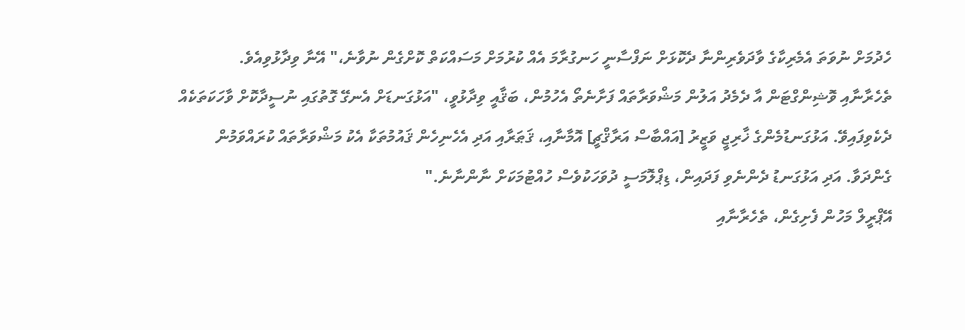ހެދުމަށް ނުވަތަ އެމެރިކާގެ ވާދަވެރިންނާ ދެކޮޅަށް ނަފްސާނީ ހަނގުރާމަ އެއް ކުރުމަށް މަސައްކަތް ކޮށްގެން ނުވާނެ،" އޭނާ ވިދާޅުވިއެވެ.
ތެހެރާނާއި ވޮޝިންގްޓަން އާ ދެމެދު އަލުން މަޝްވަރާތައް ފަށާނެތޯ އެހުމުން، ބަޤާއީ ވިދާޅުވީ، "އަޅުގަނޑަށް އެނގޭ ގޮތުގައި ނުސީދާކޮށް ވާހަކަތަކެއް ދެކެވިފައިވޭ. އަޅުގަނޑުމެންގެ ޚާރިޖީ ވަޒީރު [އައްބާސް އަރާޤްޗީ] އޮމާނާއި، ޤަޠަރާއި އަދި އެހެނިހެން ޤައުމުތަކާ އެކު މަޝްވަރާތައް ކުރައްވަމުން ގެންދަވާ. އަދި އަޅުގަނޑު ދެންނެވި ފަދައިން، ޑިޕްލޮމަސީ ދުވަހަކުވެސް ހުއްޓުމަކަށް ނާންނާނެ."
އޭޕްރީލް މަހުން ފެށިގެން، ތެހެރާނާއި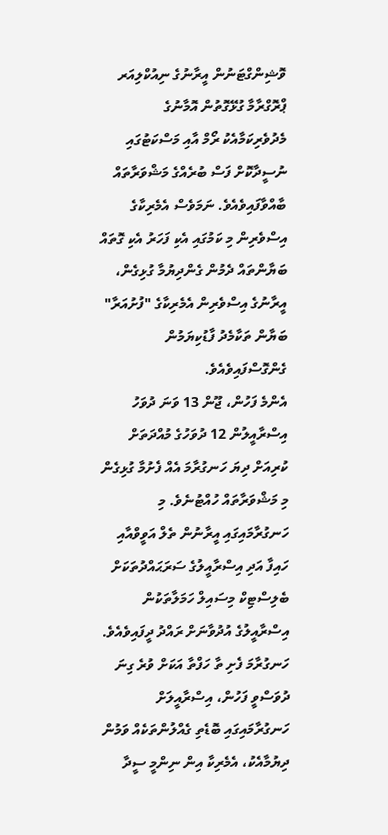ވޮޝިންގްޓަނުން އީރާނުގެ ނިއުކްލިއަރ ޕްރޮގްރާމާ ގުޅޭގޮތުން އޮމާނުގެ މެދުވެރިކަމާއެކު ރޯމް އާއި މަސްކަޓުގައި ނުސީދާކޮށް ފަސް ބުރެއްގެ މަޝްވަރާތައް ބާއްވާފައިވެއެވެ. ނަމަވެސް އެމެރިކާގެ އިސްވެރިން މި ކަމުގައި އެކި ފަހަރު އެކި ގޮތައް ބަޔާންތައް ދެމުން ގެންދިޔުމާ ގުޅިގެން، އީރާނުގެ އިސްވެރިން އެމެރިކާގެ "ފުށުއަރާ" ބަޔާން ތަކާމެދު ފާޑުކިޔަމުން ގެންގޮސްފައިވެއެވެ.
އެންމެ ފަހުން، ޖޫން 13 ވަނަ ދުވަހު އިސްރާއީލުން 12 ދުވަހުގެ މުއްދަތަށް ކުރިއަށް ދިޔަ ހަނގުރާމަ އެއް ފެށުމާ ގުޅިގެން މި މަޝްވަރާތައް ހުއްޓުނެވެ. މި ހަނގުރާމައިގައި އީރާނުން ތެލް އަވީވްއާއި ހައިފާ އަދި އިސްރާއީލުގެ ސަރަޙައްދުތަކަށް ބެލިސްޓިކް މިސައިލް ހަމަލާތަކުން އިސްރާއީލުގެ އުދުވާނަށް ރައްދު ދީފައިވެއެވެ.
ހަނގުރާމަ ފެށި ތާ ހަފްތާ އަކަށް ވުރެ ގިނަ ދުވަސްވީ ފަހުން، އިސްރާއީލަށް ހަނގުރާމައިގައި ބޮޑެތި ގެއްލުންތަކެއް ވަމުން ދިޔުމާއެކު، އެމެރިކާ އިން ނިންމީ ސީދާ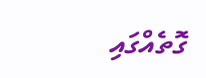ގޮތެއްގައި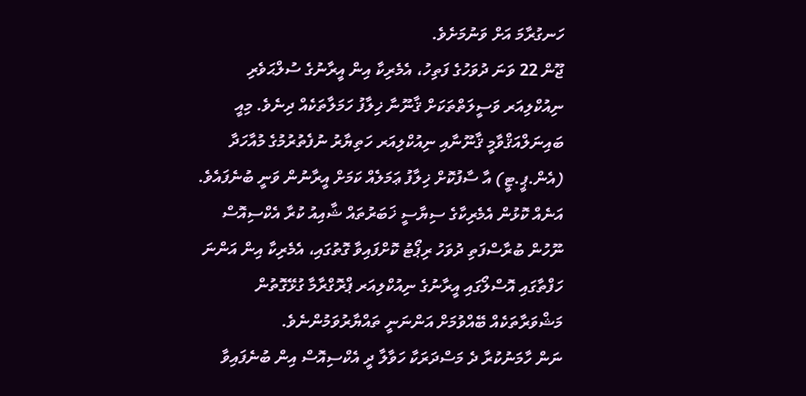ހަނގުރާމަ އަށް ވަނުމަށެވެ.
ޖޫން 22 ވަނަ ދުވަހުގެ ފަތިހު، އެމެރިކާ އިން އީރާނުގެ ސުލްޙަވެރި ނިއުކްލިއަރ ވަސީލަތްތަކަށް ޤާނޫނާ ޚިލާފު ހަމަލާތަކެއް ދިނެވެ. މިއީ ބައިނަލްއަޤްވާމީ ޤާނޫނާއި ނިއުކްލިއަރ ހަތިޔާރު ނުފެތުރުމުގެ މުއާހަދާ (އެން.ޕީ.ޓީ) އާ ސާފުކޮށް ޚިލާފު ޢަމަލެއް ކަމަށް އީރާނުން ވަނީ ބުނެފައެވެ.
އަނެއް ކޮޅުން އެމެރިކާގެ ސިޔާސީ ޚަބަރުތައް ޝާއިއު ކުރާ އެކްސިއޮސް ނޫހުން ބުރާސްފަތި ދުވަހު ރިޕޯޓު ކޮށްފައިވާ ގޮތުގައި، އެމެރިކާ އިން އަންނަ ހަފްތާގައި އޮސްލޯގައި އީރާނުގެ ނިއުކްލިއަރ ޕްރޮގްރާމާ ގުޅޭގޮތުން މަޝްވަރާތަކެއް ބޭއްވުމަށް އަންނަނީ ތައްޔާރުވަމުންނެވެ.
ނަން ހާމަނުކުރާ ދެ މަސްދަރަކާ ހަވާލާ ދީ އެކްސިއޮސް އިން ބުނެފައިވާ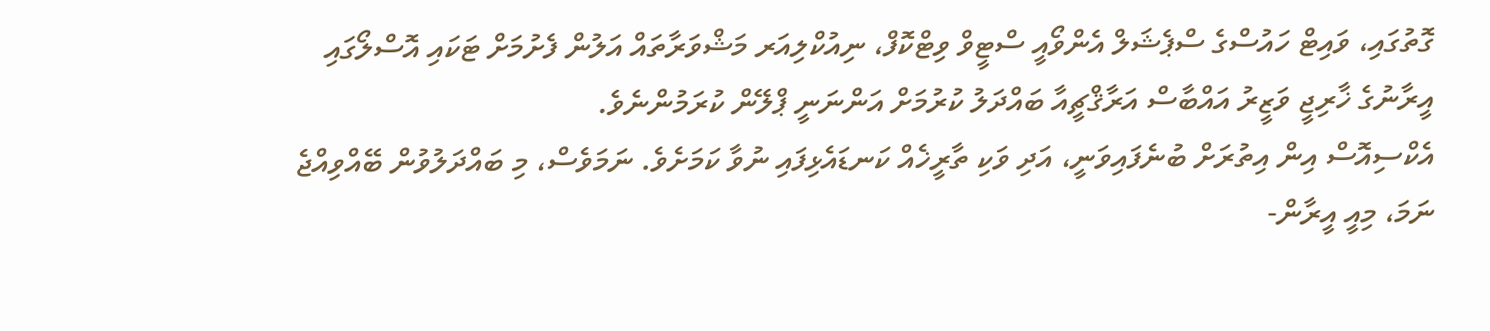ގޮތުގައި، ވައިޓް ހައުސްގެ ސްޕެޝަލް އެންވޯއީ ސްޓީވް ވިޓްކޮފް، ނިއުކްލިއަރ މަޝްވަރާތައް އަލުން ފެށުމަށް ޓަކައި އޮސްލޯގައި އީރާނުގެ ޚާރިޖީ ވަޒީރު އައްބާސް އަރާޤްޗީއާ ބައްދަލު ކުރުމަށް އަންނަނީ ޕްލޭން ކުރަމުންނެވެ.
އެކްސިއޮސް އިން އިތުރަށް ބުނެފައިވަނީ، އަދި ވަކި ތާރީޚެއް ކަނޑައެޅިފައި ނުވާ ކަމަށެވެ. ނަމަވެސް، މި ބައްދަލުވުން ބޭއްވިއްޖެ ނަމަ، މިއީ އީރާން-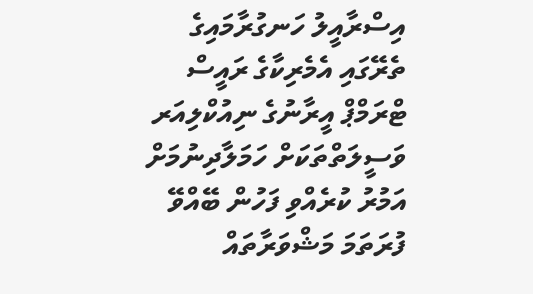އިސްރާއީލު ހަނގުރާމައިގެ ތެރޭގައި އެމެރިކާގެ ރައީސް ޓްރަމްޕް އީރާނުގެ ނިއުކްލިއަރ ވަސީލަތްތަކަށް ހަމަލާދިނުމަށް އަމުރު ކުރެއްވި ފަހުން ބޭއްވޭ ފުރަތަމަ މަޝްވަރާތައް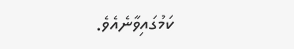ކަމުގައިވާނެއެވެ.